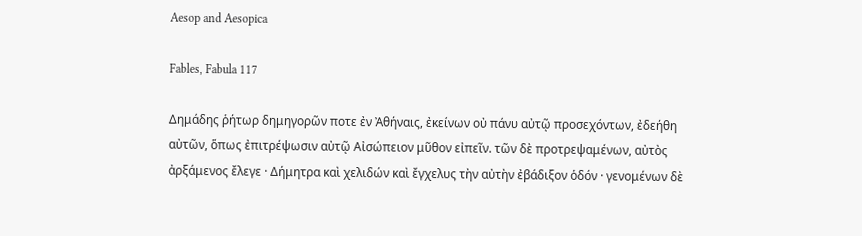Aesop and Aesopica

Fables, Fabula 117

Δημάδης ῥήτωρ δημηγορῶν ποτε ἐν Ἀθήναις, ἐκείνων οὐ πάνυ αὐτῷ προσεχόντων, ἐδεήθη αὐτῶν, ὅπως ἐπιτρέψωσιν αὐτῷ Αἰσώπειον μῦθον εἰπεῖν. τῶν δὲ προτρεψαμένων, αὐτὸς ἀρξάμενος ἔλεγε · Δήμητρα καὶ χελιδών καὶ ἔγχελυς τὴν αὐτὴν ἐβάδιξον ὁδόν · γενομένων δὲ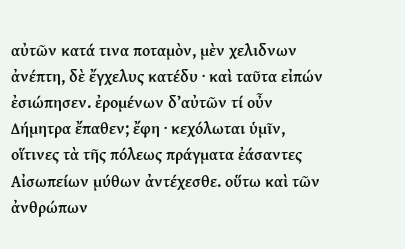αὐτῶν κατά τινα ποταμὸν, μὲν χελιδνων ἀνέπτη, δὲ ἔγχελυς κατέδυ · καὶ ταῦτα εἰπών ἐσιώπησεν. ἐρομένων δ’αὐτῶν τί οὖν Δήμητρα ἔπαθεν; ἔφη · κεχόλωται ὑμῖν, οἵτινες τὰ τῆς πόλεως πράγματα ἐάσαντες Αἰσωπείων μύθων ἀντέχεσθε. οὕτω καὶ τῶν ἀνθρώπων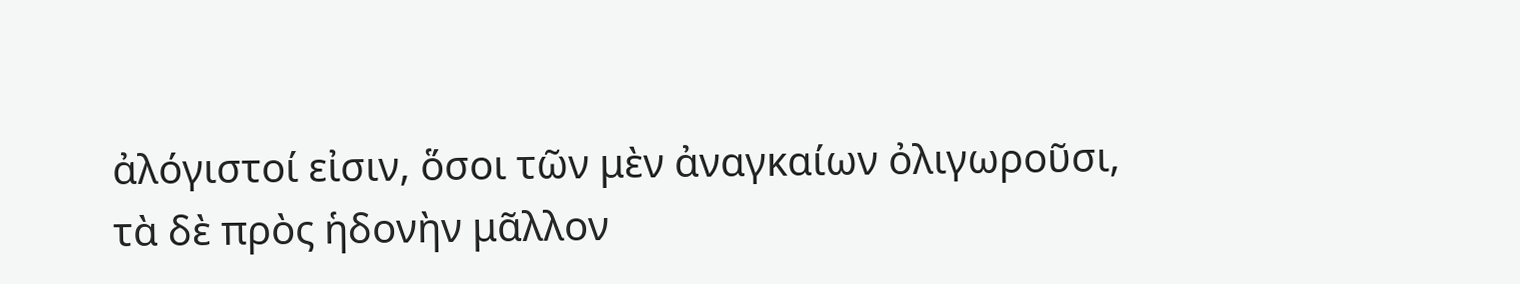ἀλόγιστοί εἰσιν, ὅσοι τῶν μὲν ἀναγκαίων ὀλιγωροῦσι, τὰ δὲ πρὸς ἡδονὴν μᾶλλον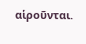αἱροῦνται.